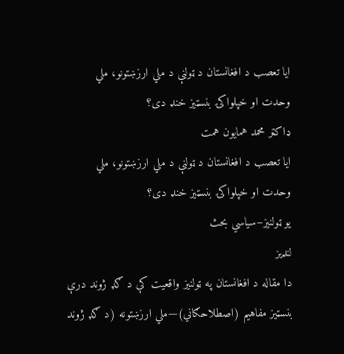ایا تعصب د افغانستان د ټولنې د ملي ارزښتونو، ملي وحدت او خپلواکۍ بنسټیز خنډ دی؟
ډاکټر محمد همایون همت
ایا تعصب د افغانستان د ټولنې د ملي ارزښتونو، ملي وحدت او خپلواکۍ بنسټیز خنډ دی؟
یو ټولنیز–سیاسي بحث
لنډیز
دا مقاله د افغانستان په ټولنیز واقعیت کې د ګډ ژوند درې بنسټیز مفاهیم (اصطلاحګاني)—ملي ارزښتونه (د ګډ ژوند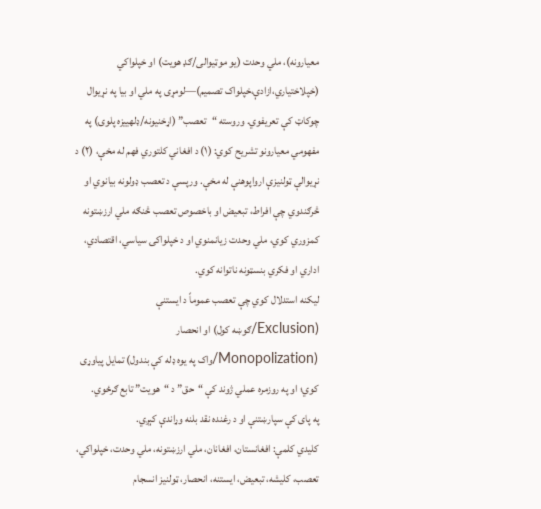معیارونه)، ملي وحدت (یو موټیوالی/ګډ هویت) او خپلواکي (خپلاختیاري،ازادې،خپلواک تصمیم)—لومړی په ملي او بیا په نړیوال چوکاټ کې تعریفوي. وروسته “تعصب” (اړخنیونه/ډلهییزه پلوۍ) په مفهومي معیارونو تشریح کوي: (۱) د افغاني کلتوري فهم له مخې، (۲) د نړیوالې ټولنیزې ارواپوهنې له مخې. ورپسې د تعصب ډولونه بیانوي او څرګندوي چې افراط، تبعیض او باخصوص تعصب څنګه ملي ارزښتونه کمزوري کوي، ملي وحدت زیانمنوي او د خپلواکۍ سیاسي، اقتصادي، اداري او فکري بنسټونه ناتوانه کوي.
لیکنه استدلال کوي چې تعصب عموماً د ایستنې (Exclusion/ګوښه کول) او انحصار (Monopolization/واک په یوه ډله کې بندول) تمایل پیاوړی کوي؛ او په روزمره عملي ژوند کې “حق” د “هویت” تابع ګرځوي.
په پای کې سپارښتنې او د رغنده نقد بلنه وړاندې کېږي.
کلیدي کلمې: افغانستان، افغانان، ملي ارزښتونه، ملي وحدت، خپلواکي، تعصب، کلیشه، تبعیض، ایستنه، انحصار، ټولنیز انسجام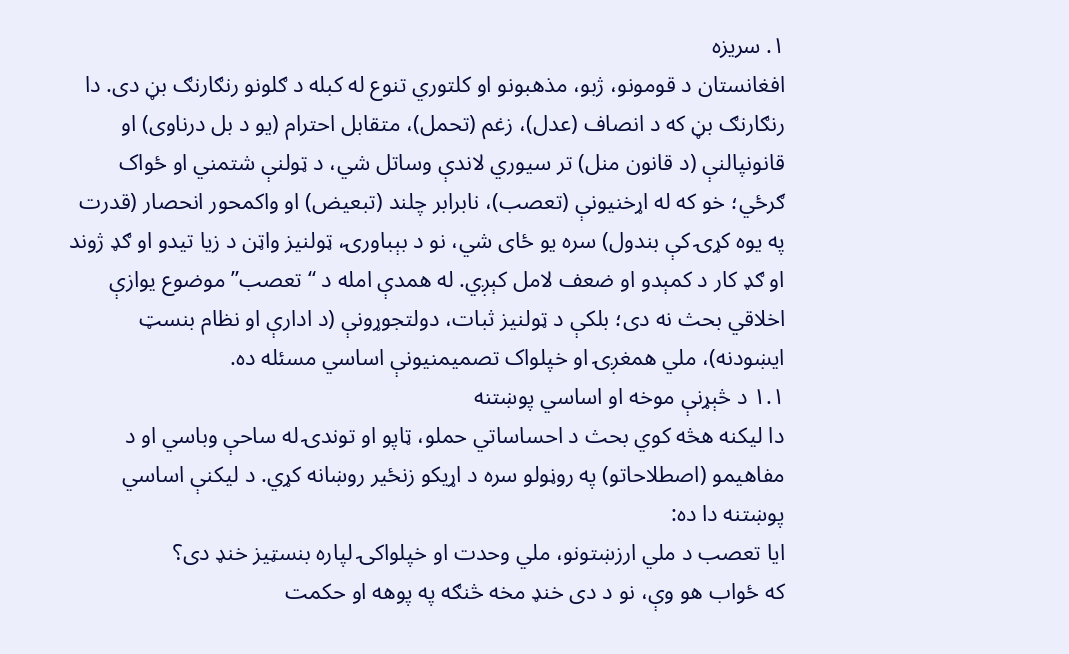۱. سریزه
افغانستان د قومونو، ژبو، مذهبونو او کلتوري تنوع له کبله د ګلونو رنګارنګ بڼ دی. دا رنګارنګ بڼ که د انصاف (عدل)، زغم (تحمل)، متقابل احترام (یو د بل درناوی) او قانونپالنې (د قانون منل) تر سیوري لاندې وساتل شي، د ټولنې شتمني او ځواک ګرځي؛ خو که له اړخنیونې (تعصب)، نابرابر چلند (تبعیض) او واکمحور انحصار (قدرت په یوه کړۍ کې بندول) سره یو ځای شي، نو د بېباورۍ، ټولنیز واټن د زیا تیدو او ګډ ژوند او ګډ کار د کمېدو او ضعف لامل کېږي. له همدې امله د “تعصب” موضوع یوازې اخلاقي بحث نه دی؛ بلکې د ټولنیز ثبات، دولتجوړونې (د ادارې او نظام بنسټ ایښودنه)، ملي همغږۍ او خپلواک تصمیمنیونې اساسي مسئله ده.
۱.۱ د څېړنې موخه او اساسي پوښتنه
دا لیکنه هڅه کوي بحث د احساساتي حملو، ټاپو او توندۍ له ساحې وباسي او د مفاهیمو (اصطلاحاتو) په روڼولو سره د اړیکو زنځیر روښانه کړي. د لیکنې اساسي پوښتنه دا ده:
ایا تعصب د ملي ارزښتونو، ملي وحدت او خپلواکۍ لپاره بنسټیز خنډ دی؟
که ځواب هو وې، نو د دی خنډ مخه څنګه په پوهه او حکمت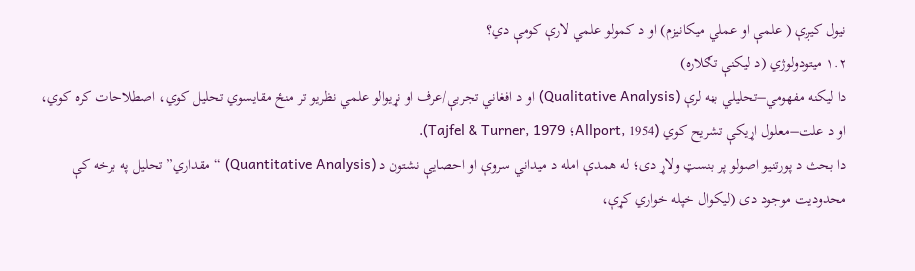نیول کیږې ( علمې او عملي میکانیزم) او د کمولو علمي لارې کومې دي؟
۱.۲ میتودولوژي (د لیکنې تګلاره)
دا لیکنه مفهومي–تحلیلي بڼه لرې (Qualitative Analysis) او د افغاني تجربې/عرف او نړیوالو علمي نظریو تر منځ مقایسوي تحلیل کوي، اصطلاحات کره کوي، او د علت–معلول اړیکې تشریح کوي (Allport, 1954؛ Tajfel & Turner, 1979).
دا بحث د پورتنیو اصولو پر بنسټ ولاړ دی؛ له همدې امله د میداني سروې او احصایې نشتون د (Quantitative Analysis) “مقداري” تحلیل په برخه کې محدودیت موجود دی (لیکوال خپله خواري کړې،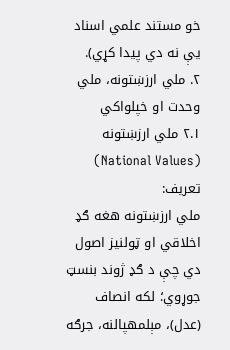خو مستند علمي اسناد یې نه دي پیدا کړي).
۲. ملي ارزښتونه، ملي وحدت او خپلواکي
۲.۱ ملي ارزښتونه (National Values)
تعریف:
ملي ارزښتونه هغه ګډ اخلاقي او ټولنیز اصول دي چې د ګډ ژوند بنسټ جوړوي؛ لکه انصاف (عدل)، مېلمهپالنه، جرګه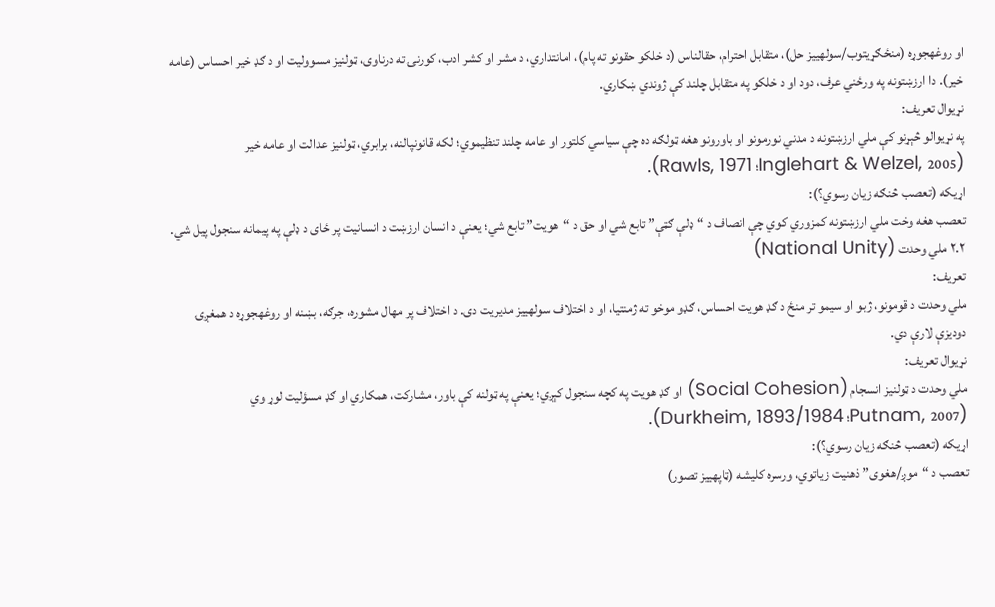او روغهجوړه (منځګړیتوب/سولهییز حل)، متقابل احترام، حقالناس (د خلکو حقونو ته پام)، امانتداري، د مشر او کشر ادب، کورنۍ ته درناوی، ټولنیز مسوولیت او د ګډ خیر احساس (عامه خیر). دا ارزښتونه په ورځني عرف، دود او د خلکو په متقابل چلند کې ژوندي ښکاري.
نړیوال تعریف:
په نړیوالو څېړنو کې ملي ارزښتونه د مدني نورمونو او باورونو هغه ټولګه ده چې سیاسي کلتور او عامه چلند تنظیموي؛ لکه قانونپالنه، برابري، ټولنیز عدالت او عامه خیر (Inglehart & Welzel, 2005؛ Rawls, 1971).
اړیکه (تعصب څنګه زیان رسوي؟):
تعصب هغه وخت ملي ارزښتونه کمزوري کوي چې انصاف د “ډلې ګټې” تابع شي او حق د “هویت” تابع شي؛ یعنې د انسان ارزښت د انسانیت پر ځای د ډلې په پیمانه سنجول پیل شي.
۲.۲ ملي وحدت (National Unity)
تعریف:
ملي وحدت د قومونو، ژبو او سیمو تر منځ د ګډ هویت احساس، ګډو موخو ته ژمنتیا، او د اختلاف سولهییز مدیریت دی. د اختلاف پر مهال مشوره، جرګه، بښنه او روغهجوړه د همغږۍ دودیزې لارې دي.
نړیوال تعریف:
ملي وحدت د ټولنیز انسجام (Social Cohesion) او ګډ هویت په کچه سنجول کېږي؛ یعنې په ټولنه کې باور، مشارکت، همکاري او ګډ مسؤلیت لوړ وي (Putnam, 2007؛ Durkheim, 1893/1984).
اړیکه (تعصب څنګه زیان رسوي؟):
تعصب د “موږ/هغوی” ذهنیت زیاتوي، ورسره کلیشه (ټاپهییز تصور)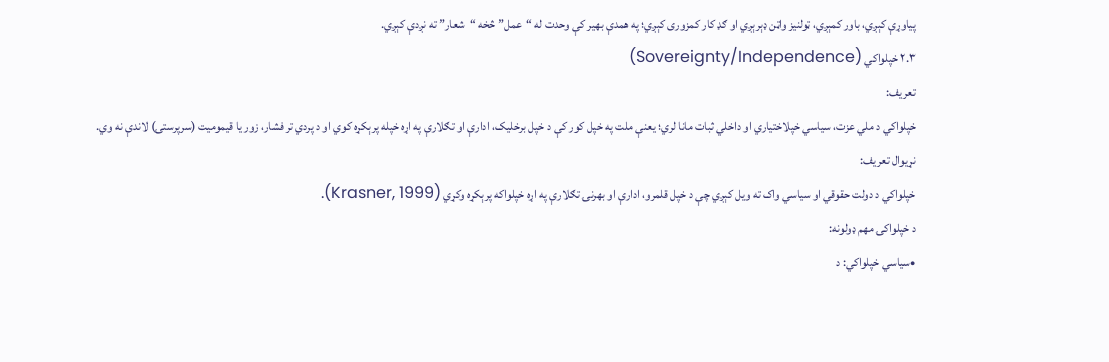پیاوړې کېږي، باور کمېږي، ټولنیز واټن ډېرېږي او ګډ کار کمزوری کېږي؛ په همدې بهیر کې وحدت له “عمل” څخه “شعار” ته نږدې کېږي.
۲.۳ خپلواکي (Sovereignty/Independence)
تعریف:
خپلواکي د ملي عزت، سیاسي خپلاختیاري او داخلي ثبات مانا لري؛ یعنې ملت په خپل کور کې د خپل برخلیک، ادارې او تګلارې په اړه خپله پرېکړه کوي او د پردي تر فشار، زور یا قیمومیت (سرپرستۍ) لاندې نه وي.
نړیوال تعریف:
خپلواکي د دولت حقوقي او سیاسي واک ته ویل کېږي چې د خپل قلمرو، ادارې او بهرنۍ تګلارې په اړه خپلواکه پرېکړه وکړي (Krasner, 1999).
د خپلواکۍ مهم ډولونه:
•سیاسي خپلواکي: د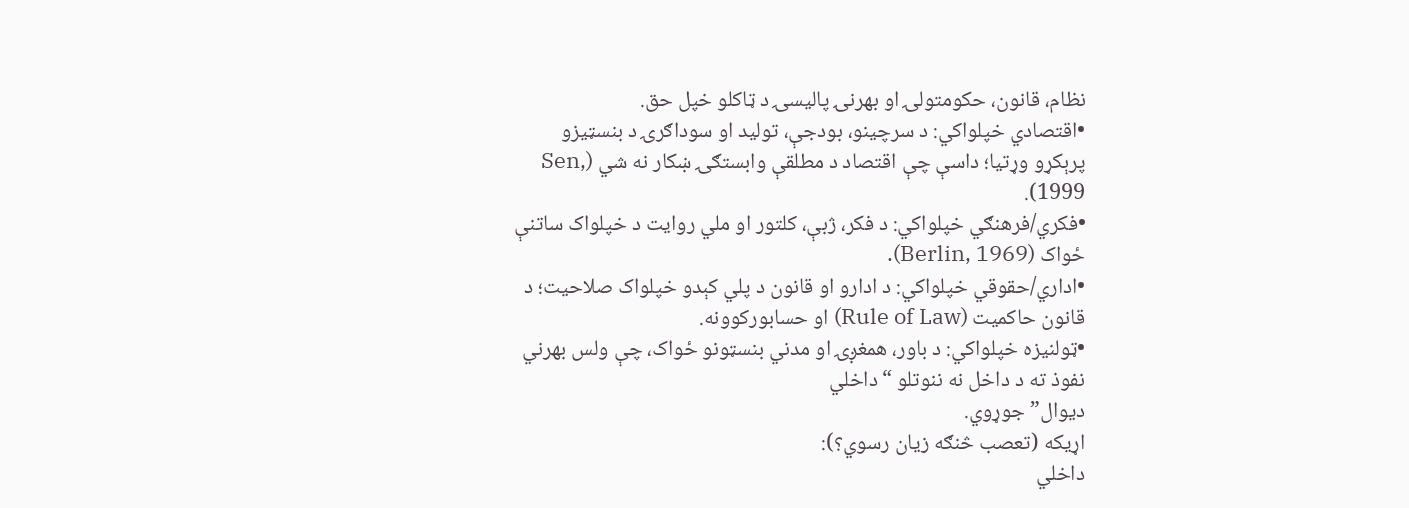نظام، قانون، حکومتولۍ او بهرنۍ پالیسۍ د ټاکلو خپل حق.
•اقتصادي خپلواکي: د سرچینو، بودجې، تولید او سوداګرۍ د بنسټیزو پرېکړو وړتیا؛ داسې چې اقتصاد د مطلقې وابستګۍ ښکار نه شي (Sen, 1999).
•فکري/فرهنګي خپلواکي: د فکر، ژبې، کلتور او ملي روایت د خپلواک ساتنې ځواک (Berlin, 1969).
•اداري/حقوقي خپلواکي: د ادارو او قانون د پلي کېدو خپلواک صلاحیت؛ د قانون حاکمیت (Rule of Law) او حسابورکوونه.
•ټولنیزه خپلواکي: د باور، همغږۍ او مدني بنسټونو ځواک، چې ولس بهرني نفوذ ته د داخل نه ننوتلو “داخلي
دیوال” جوړوي.
اړیکه (تعصب څنګه زیان رسوي؟):
داخلي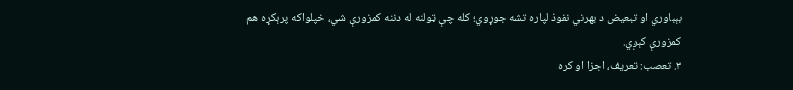بېباوري او تبعیض د بهرني نفوذ لپاره تشه جوړوي؛ کله چې ټولنه له دننه کمزورې شي، خپلواکه پرېکړه هم کمزورې کېږي.
۳. تعصب: تعریف، اجزا او کره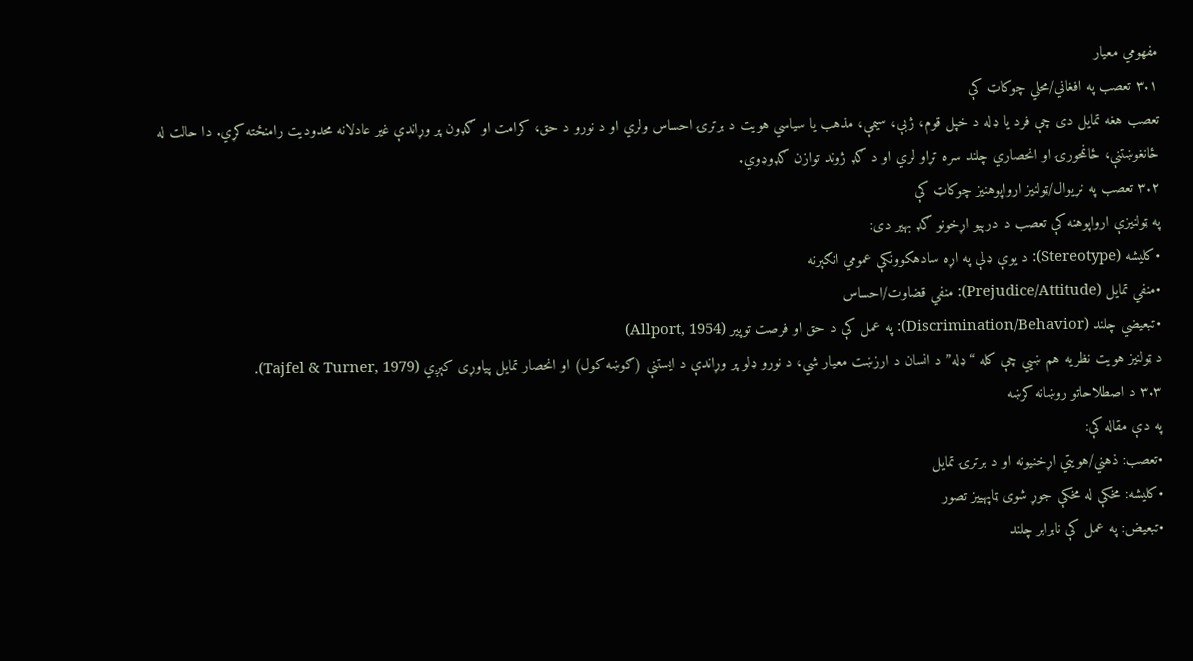مفهومي معیار
۳.۱ تعصب په افغاني/محلي چوکاټ کې
تعصب هغه تمایل دی چې فرد یا ډله د خپل قوم، ژبې، سیمې، مذهب یا سیاسي هویت د برترۍ احساس ولري او د نورو د حق، کرامت او ګډون پر وړاندې غیر عادلانه محدودیت رامنځته کړي. دا حالت له ځانغوښتنې، ځانمحورۍ او انحصاري چلند سره تړاو لري او د ګډ ژوند توازن ګډوډوي.
۳.۲ تعصب په نړیوال/ټولنیز ارواپوهنیز چوکاټ کې
په ټولنیزې ارواپوهنه کې تعصب د درېیو اړخونو ګډ بهیر دی:
•کلیشه (Stereotype): د یوې ډلې په اړه سادهکوونکې عمومي انګېرنه
•منفي تمایل (Prejudice/Attitude): منفي قضاوت/احساس
•تبعیضي چلند (Discrimination/Behavior): په عمل کې د حق او فرصت توپیر (Allport, 1954)
د ټولنیز هویت نظریه هم ښيي چې کله “ډله” د انسان د ارزښت معیار شي، د نورو ډلو پر وړاندې د ایستنې (ګوښه کول) او انحصار تمایل پیاوړی کېږي (Tajfel & Turner, 1979).
۳.۳ د اصطلاحاتو روښانه کرښه
په دې مقاله کې:
•تعصب: ذهني/هویتي اړخنیونه او د برترۍ تمایل
•کلیشه: مخکې له مخکې جوړ شوی ټاپهییز تصور
•تبعیض: په عمل کې نابرابر چلند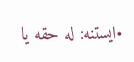•ایستنه: له حقه یا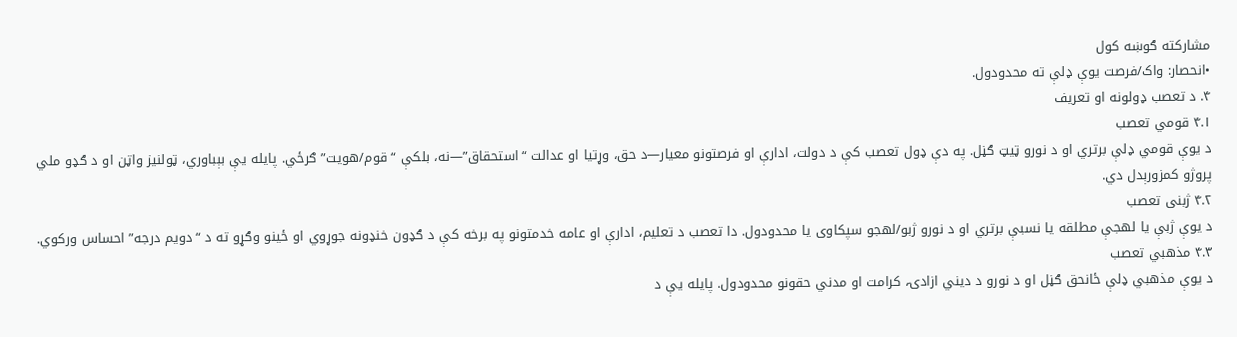مشارکته ګوښه کول
•انحصار: واک/فرصت یوې ډلې ته محدودول.
۴. د تعصب ډولونه او تعریف
۴.۱ قومي تعصب
د یوې قومي ډلې برتري او د نورو ټیټ ګڼل. په دې ډول تعصب کې د دولت، ادارې او فرصتونو معیار—د حق، وړتیا او عدالت “استحقاق”—نه، بلکې “قوم/هویت” ګرځي. پایله یې بېباوري، ټولنیز واټن او د ګډو ملي پروژو کمزورېدل دي.
۴.۲ ژبنی تعصب
د یوې ژبې یا لهجې مطلقه یا نسبې برتري او د نورو ژبو/لهجو سپکاوی یا محدودول. دا تعصب د تعلیم، ادارې او عامه خدمتونو په برخه کې د ګډون خنډونه جوړوي او ځینو وګړو ته د “دویم درجه” احساس ورکوي.
۴.۳ مذهبي تعصب
د یوې مذهبي ډلې ځانحق ګڼل او د نورو د دیني ازادۍ، کرامت او مدني حقونو محدودول. پایله یې د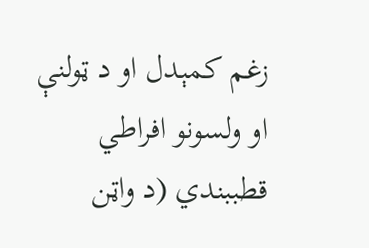زغم کمېدل او د ټولنې او ولسونو افراطي قطببندي (د واټن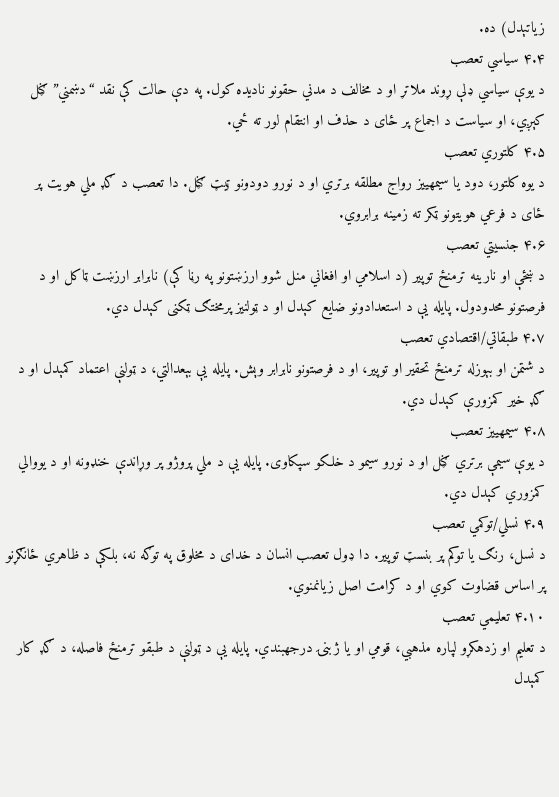زیاتېدل) ده.
۴.۴ سیاسي تعصب
د یوې سیاسي ډلې ړوند ملاتړ او د مخالف د مدني حقونو نادیده کول. په دې حالت کې نقد “دښمني” ګڼل کېږي، او سیاست د اجماع پر ځای د حذف او انتقام لور ته ځي.
۴.۵ کلتوري تعصب
د یوه کلتور، دود یا سیمهییز رواج مطلقه برتري او د نورو دودونو ټیټ ګڼل. دا تعصب د ګډ ملي هویت پر ځای د فرعي هویتونو ټکر ته زمینه برابروي.
۴.۶ جنسیتي تعصب
د ښځې او نارینه ترمنځ توپیر (د اسلامي او افغاني منل شوو ارزښتونو په رڼا کې) نابرابر ارزښت ټاکل او د فرصتونو محدودول. پایله یې د استعدادونو ضایع کېدل او د ټولنیز پرمختګ ټکنی کېدل دي.
۴.۷ طبقاتي/اقتصادي تعصب
د شتمن او بېوزله ترمنځ تحقیر او توپیر، او د فرصتونو نابرابر وېش. پایله یې بېعدالتي، د ټولنې اعتماد کمېدل او د ګډ خیر کمزورې کېدل دي.
۴.۸ سیمهییز تعصب
د یوې سیمې برتري ګڼل او د نورو سیمو د خلکو سپکاوی. پایله یې د ملي پروژو پر وړاندې خنډونه او د یووالي کمزوري کېدل دي.
۴.۹ نسلي/توکمي تعصب
د نسل، رنګ یا توکم پر بنسټ توپیر. دا ډول تعصب انسان د خدای د مخلوق په توګه نه، بلکې د ظاهري ځانګړنو پر اساس قضاوت کوي او د کرامت اصل زیانمنوي.
۴.۱۰ تعلیمي تعصب
د تعلیم او زدهکړو لپاره مذهبي، قومي او یا ژبنۍ درجهبندي. پایله یې د ټولنې د طبقو ترمنځ فاصله، د ګډ کار کمېدل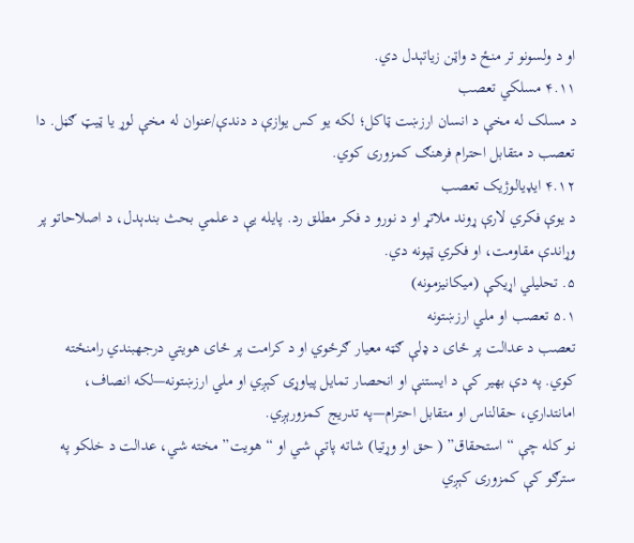او د ولسونو تر منځ د واټن زیاتېدل دي.
۴.۱۱ مسلکي تعصب
د مسلک له مخې د انسان ارزښت ټاکل؛ لکه یو کس یوازې د دندې/عنوان له مخې لوړ یا ټیټ ګڼل. دا تعصب د متقابل احترام فرهنګ کمزوری کوي.
۴.۱۲ ایډیالوژیک تعصب
د یوې فکري لارې ړوند ملاتړ او د نورو د فکر مطلق رد. پایله یې د علمي بحث بندېدل، د اصلاحاتو پر وړاندې مقاومت، او فکري ټپونه دي.
۵. تحلیلي اړیکې (میکانیزمونه)
۵.۱ تعصب او ملي ارزښتونه
تعصب د عدالت پر ځای د ډلې ګټه معیار ګرځوي او د کرامت پر ځای هویتي درجهبندي رامنځته کوي. په دې بهیر کې د ایستنې او انحصار تمایل پیاوړی کېږي او ملي ارزښتونه—لکه انصاف، امانتداري، حقالناس او متقابل احترام—په تدریج کمزورېږي.
نو کله چې “استحقاق” ( حق او وړتیا) شاته پاتې شي او “هویت” مخته شي، عدالت د خلکو په سترګو کې کمزوری کېږي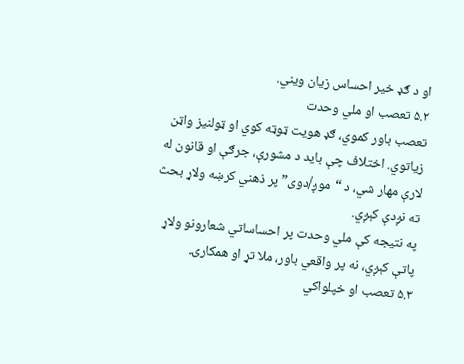او د ګډ خیر احساس زیان ویني.
۵.۲ تعصب او ملي وحدت
تعصب باور کموي، ګډ هویت ټوټه کوي او ټولنیز واټن زیاتوي. اختلاف چې باید د مشورې، جرګې او قانون له لارې مهار شي، د “موږ/دوی” پر ذهني کرښه ولاړ بحث ته نږدې کېږي.
په نتیجه کې ملي وحدت پر احساساتي شعارونو ولاړ پاتې کېږي، نه پر واقعي باور، ملا تړ او همکارۍ.
۵.۳ تعصب او خپلواکي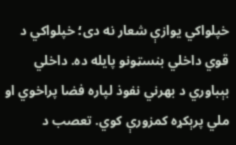خپلواکي یوازې شعار نه دی؛ خپلواکي د قوي داخلي بنسټونو پایله ده. داخلي بېباوري د بهرني نفوذ لپاره فضا پراخوي او ملي پرېکړه کمزورې کوي. تعصب د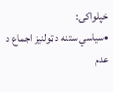خپلواکۍ:
•سیاسي ستنه د ټولنیز اجماع د عدم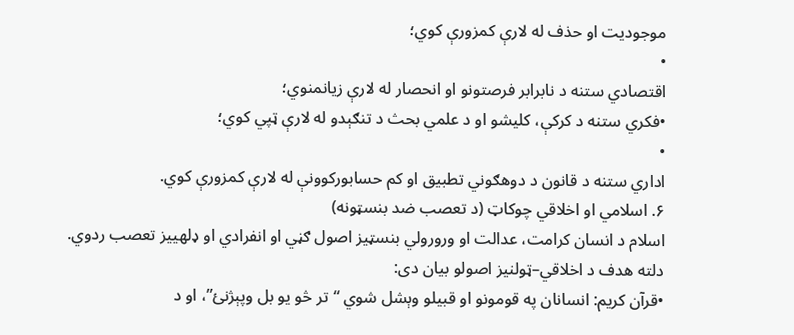موجودیت او حذف له لارې کمزورې کوي؛
•
اقتصادي ستنه د نابرابر فرصتونو او انحصار له لارې زیانمنوي؛
•فکري ستنه د کرکې، کلیشو او د علمي بحث د تنګېدو له لارې ټپي کوي؛
•
اداري ستنه د قانون د دوهګوني تطبیق او کم حسابورکوونې له لارې کمزورې کوي.
۶. اسلامي او اخلاقي چوکاټ (د تعصب ضد بنسټونه)
اسلام د انسان کرامت، عدالت او ورورولي بنسټیز اصول ګڼي او انفرادي او ډلهییز تعصب ردوي. دلته هدف د اخلاقي–ټولنیز اصولو بیان دی:
•قرآن کریم: انسانان په قومونو او قبیلو وېشل شوي “تر څو یو بل وپېژنئ”، او د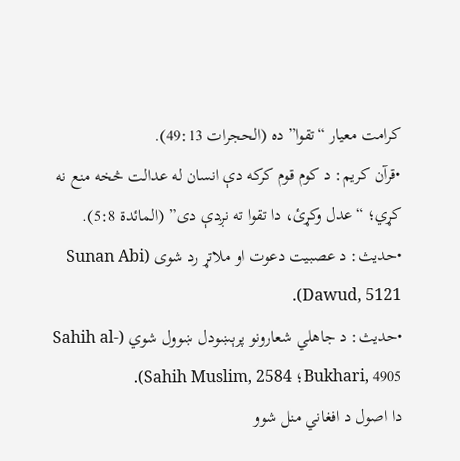کرامت معیار “تقوا” ده (الحجرات 49:13).
•قرآن کریم: د کوم قوم کرکه دې انسان له عدالت څخه منع نه کړي؛ “عدل وکړئ، دا تقوا ته نږدې دی” (المائدة 5:8).
•حدیث: د عصبیت دعوت او ملاتړ رد شوی (Sunan Abi Dawud, 5121).
•حدیث: د جاهلي شعارونو پرېښودل ښوول شوي (Sahih al-Bukhari, 4905؛ Sahih Muslim, 2584).
دا اصول د افغاني منل شوو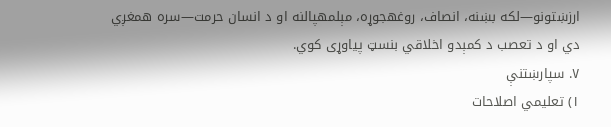ارزښتونو—لکه بښنه، انصاف، روغهجوړه، مېلمهپالنه او د انسان حرمت—سره همغږي دي او د تعصب د کمېدو اخلاقي بنسټ پیاوړی کوي.
۷. سپارښتنې
۱) تعلیمي اصلاحات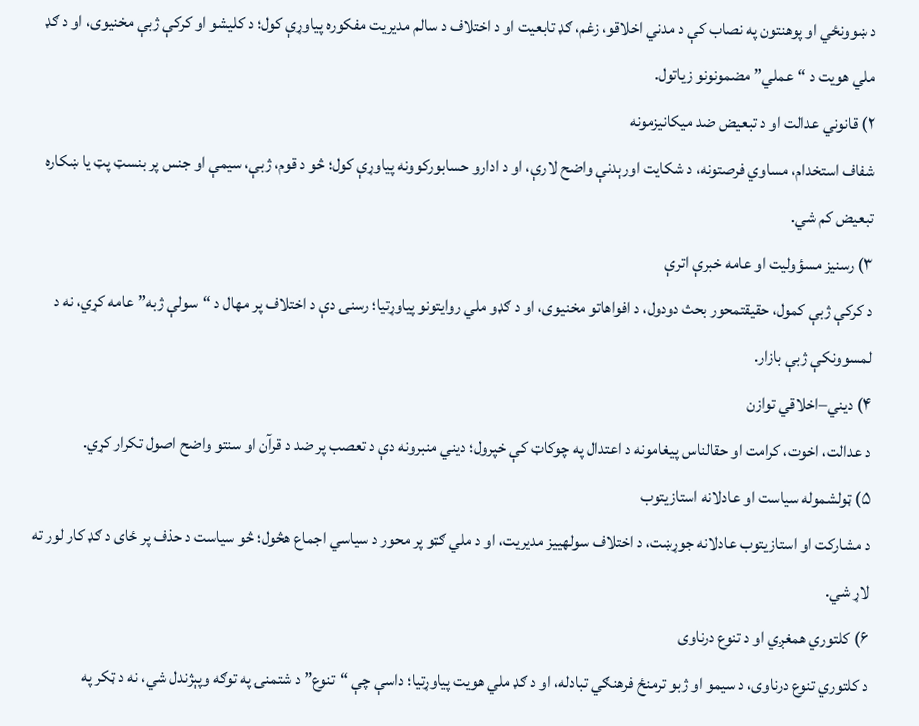د ښوونځي او پوهنتون په نصاب کې د مدني اخلاقو، زغم، ګډ تابعیت او د اختلاف د سالم مدیریت مفکوره پیاوړې کول؛ د کلیشو او کرکې ژبې مخنیوی، او د ګډ ملي هویت د “عملي” مضمونونو زیاتول.
۲) قانوني عدالت او د تبعیض ضد میکانیزمونه
شفاف استخدام، مساوي فرصتونه، د شکایت اورېدنې واضح لارې، او د ادارو حسابورکوونه پیاوړې کول؛ څو د قوم، ژبې، سیمې او جنس پر بنسټ پټ یا ښکاره تبعیض کم شي.
۳) رسنیز مسؤولیت او عامه خبرې اترې
د کرکې ژبې کمول، حقیقتمحور بحث دودول، د افواهاتو مخنیوی، او د ګډو ملي روایتونو پیاوړتیا؛ رسنۍ دې د اختلاف پر مهال د “سولې ژبه” عامه کړي، نه د لمسوونکې ژبې بازار.
۴) دیني–اخلاقي توازن
د عدالت، اخوت، کرامت او حقالناس پیغامونه د اعتدال په چوکاټ کې خپرول؛ دیني منبرونه دې د تعصب پر ضد د قرآن او سنتو واضح اصول تکرار کړي.
۵) ټولشموله سیاست او عادلانه استازیتوب
د مشارکت او استازیتوب عادلانه جوړښت، د اختلاف سولهییز مدیریت، او د ملي ګټو پر محور د سیاسي اجماع هڅول؛ څو سیاست د حذف پر ځای د ګډ کار لور ته لاړ شي.
۶) کلتوري همغږي او د تنوع درناوی
د کلتوري تنوع درناوی، د سیمو او ژبو ترمنځ فرهنګي تبادله، او د ګډ ملي هویت پیاوړتیا؛ داسې چې “تنوع” د شتمنۍ په توګه وپېژندل شي، نه د ټکر په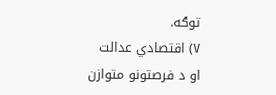توګه.
۷) اقتصادي عدالت او د فرصتونو متوازن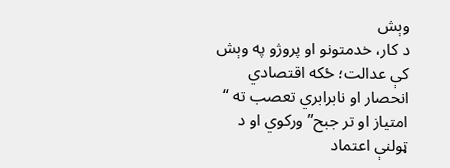وېش
د کار، خدمتونو او پروژو په وېش کې عدالت؛ ځکه اقتصادي انحصار او نابرابري تعصب ته “ امتیاز او تر جبح” ورکوي او د ټولنې اعتماد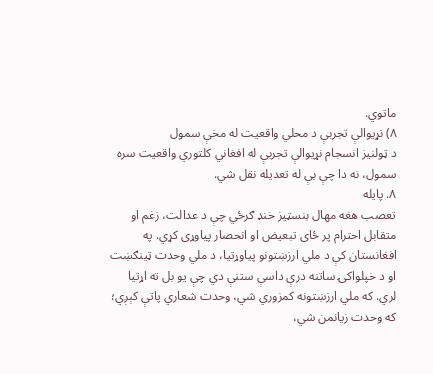ماتوي.
۸) نړیوالې تجربې د محلي واقعیت له مخې سمول
د ټولنیز انسجام نړیوالې تجربې له افغاني کلتوري واقعیت سره سمول، نه دا چې بې له تعدیله نقل شي.
۸. پایله
تعصب هغه مهال بنسټیز خنډ ګرځي چې د عدالت، زغم او متقابل احترام پر ځای تبعیض او انحصار پیاوړی کړي. په افغانستان کې د ملي ارزښتونو پیاوړتیا، د ملي وحدت ټینګښت او د خپلواکۍ ساتنه درې داسې ستنې دي چې یو بل ته اړتیا لري. که ملي ارزښتونه کمزوري شي، وحدت شعاري پاتې کېږي؛ که وحدت زیانمن شي،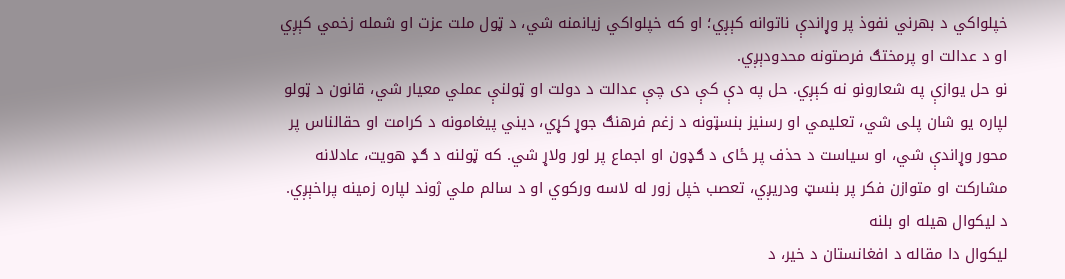خپلواکي د بهرني نفوذ پر وړاندې ناتوانه کېږي؛ او که خپلواکي زیانمنه شي، د ټول ملت عزت او شمله زخمي کېږي او د عدالت او پرمختګ فرصتونه محدودېږي.
نو حل یوازې په شعارونو نه کېږي. حل په دې کې دی چې عدالت د دولت او ټولنې عملي معیار شي، قانون د ټولو لپاره یو شان پلی شي، تعلیمي او رسنیز بنسټونه د زغم فرهنګ جوړ کړي، دیني پیغامونه د کرامت او حقالناس پر محور وړاندې شي، او سیاست د حذف پر ځای د ګډون او اجماع پر لور ولاړ شي. که ټولنه د ګډ هویت، عادلانه مشارکت او متوازن فکر پر بنسټ ودریږي، تعصب خپل زور له لاسه ورکوي او د سالم ملي ژوند لپاره زمینه پراخېږي.
د لیکوال هیله او بلنه
لیکوال دا مقاله د افغانستان د خیر، د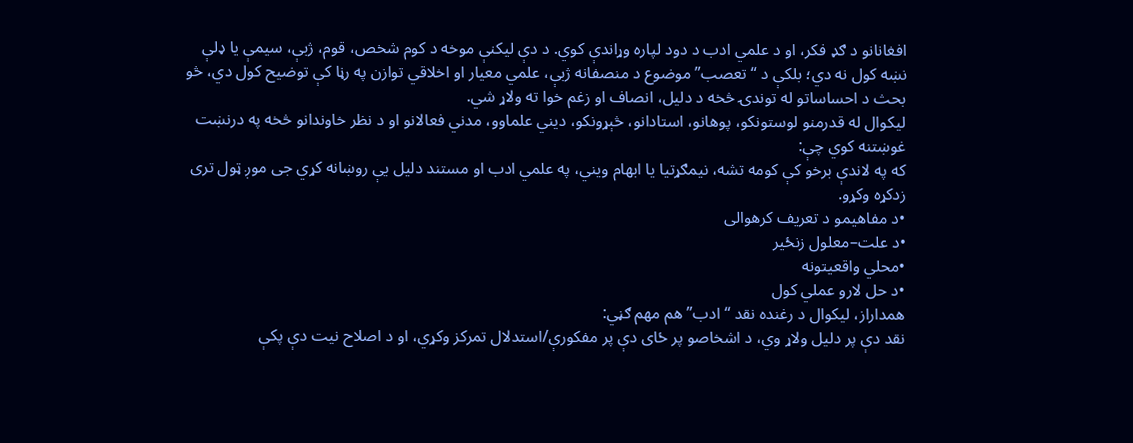افغانانو د ګډ فکر، او د علمي ادب د دود لپاره وړاندې کوي. د دې لیکنې موخه د کوم شخص، قوم، ژبې، سیمې یا ډلې نښه کول نه دي؛ بلکې د “تعصب” موضوع د منصفانه ژبې، علمي معیار او اخلاقي توازن په رڼا کې توضیح کول دي، څو بحث د احساساتو له توندۍ څخه د دلیل، انصاف او زغم خوا ته ولاړ شي.
لیکوال له قدرمنو لوستونکو، پوهانو، استادانو، څېړونکو، دیني علماوو، مدني فعالانو او د نظر خاوندانو څخه په درنښت غوښتنه کوي چې:
که په لاندې برخو کې کومه تشه، نیمګړتیا یا ابهام ویني، په علمي ادب او مستند دلیل یې روښانه کړي جی موږ ټول تری زدکړه وکړو.
•د مفاهیمو د تعریف کرهوالی
•د علت–معلول زنځیر
•محلي واقعیتونه
•د حل لارو عملي کول
همداراز، لیکوال د رغنده نقد “ادب” هم مهم ګڼي:
نقد دې پر دلیل ولاړ وي، د اشخاصو پر ځای دې پر مفکورې/استدلال تمرکز وکړي، او د اصلاح نیت دې پکې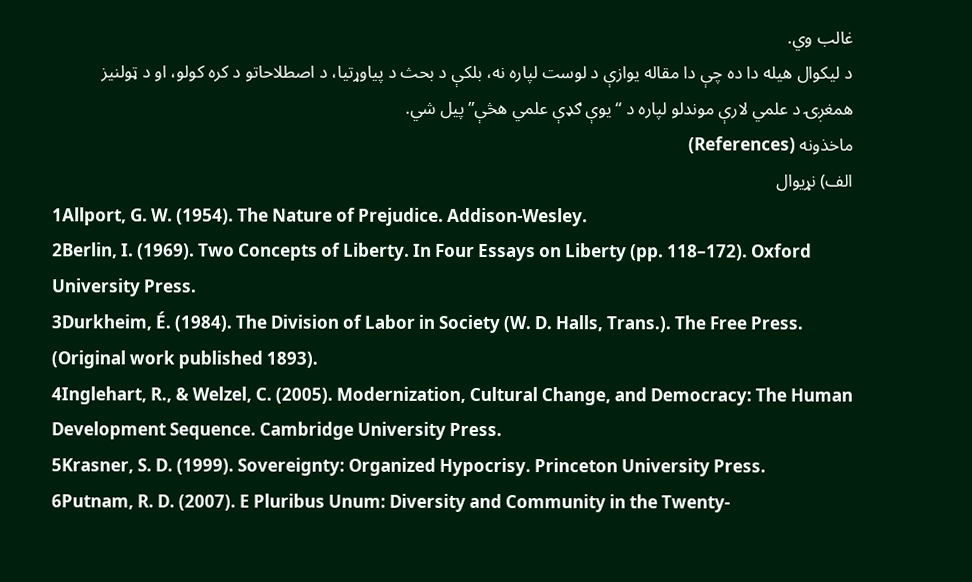غالب وي.
د لیکوال هیله دا ده چې دا مقاله یوازې د لوست لپاره نه، بلکې د بحث د پیاوړتیا، د اصطلاحاتو د کره کولو، او د ټولنیز همغږۍ د علمي لارې موندلو لپاره د “یوې ګډې علمي هڅې” پیل شي.
ماخذونه (References)
الف) نړیوال
1Allport, G. W. (1954). The Nature of Prejudice. Addison-Wesley.
2Berlin, I. (1969). Two Concepts of Liberty. In Four Essays on Liberty (pp. 118–172). Oxford University Press.
3Durkheim, É. (1984). The Division of Labor in Society (W. D. Halls, Trans.). The Free Press. (Original work published 1893).
4Inglehart, R., & Welzel, C. (2005). Modernization, Cultural Change, and Democracy: The Human Development Sequence. Cambridge University Press.
5Krasner, S. D. (1999). Sovereignty: Organized Hypocrisy. Princeton University Press.
6Putnam, R. D. (2007). E Pluribus Unum: Diversity and Community in the Twenty-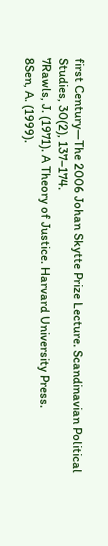first Century—The 2006 Johan Skytte Prize Lecture. Scandinavian Political Studies, 30(2), 137–174.
7Rawls, J. (1971). A Theory of Justice. Harvard University Press.
8Sen, A. (1999).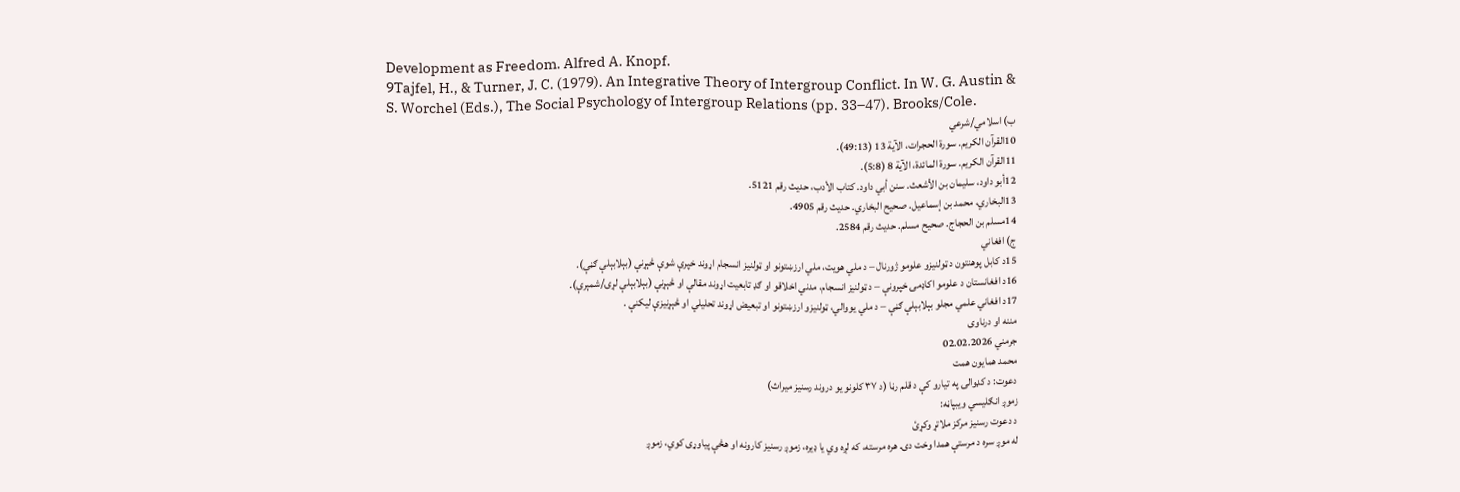Development as Freedom. Alfred A. Knopf.
9Tajfel, H., & Turner, J. C. (1979). An Integrative Theory of Intergroup Conflict. In W. G. Austin & S. Worchel (Eds.), The Social Psychology of Intergroup Relations (pp. 33–47). Brooks/Cole.
ب) اسلامي/شرعي
10القرآن الكريم. سورة الحجرات، الآية 13 (49:13).
11القرآن الكريم. سورة المائدة، الآية 8 (5:8).
12أبو داود، سليمان بن الأشعث. سنن أبي داود. كتاب الأدب، حديث رقم 5121.
13البخاري، محمد بن إسماعيل. صحيح البخاري. حديث رقم 4905.
14مسلم بن الحجاج. صحيح مسلم. حديث رقم 2584.
ج) افغاني
15د کابل پوهنتون د ټولنیزو علومو ژورنال – د ملي هویت، ملي ارزښتونو او ټولنیز انسجام اړوند خپرې شوې څېړنې (بېلابېلې ګڼې).
16د افغانستان د علومو اکاډمۍ خپرونې – د ټولنیز انسجام، مدني اخلاقو او ګډ تابعیت اړوند مقالې او څېړنې (بېلابېلې لړۍ/شمېرې).
17د افغاني علمي مجلو بېلابېلې ګڼې – د ملي یووالي، ټولنیزو ارزښتونو او تبعیض اړوند تحلیلي او څېړنیزې لیکنې .
مننه او درناوی
جرمني 02.02.2026
محمد همایون همت
دعوت: د کډوالۍ په تیارو کې د قلم رڼا (د ۳۷ کلونو یو دروند رسنیز میراث)
زموږ انګلیسي ویبپاڼه:
د دعوت رسنیز مرکز ملاتړ وکړئ
له موږ سره د مرستې همدا وخت دی. هره مرسته، که لږه وي یا ډیره، زموږ رسنیز کارونه او هڅې پیاوړی کوي، زموږ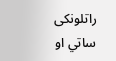راتلونکی ساتي او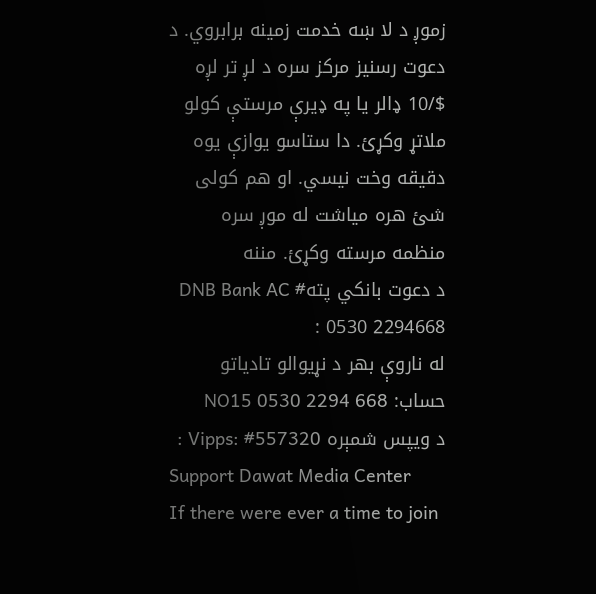زموږ د لا ښه خدمت زمینه برابروي. د دعوت رسنیز مرکز سره د لږ تر لږه $/10 ډالر یا په ډیرې مرستې کولو ملاتړ وکړئ. دا ستاسو یوازې یوه دقیقه وخت نیسي. او هم کولی شئ هره میاشت له موږ سره منظمه مرسته وکړئ. مننه
د دعوت بانکي پتهDNB Bank AC # 0530 2294668 :
له ناروې بهر د نړیوالو تادیاتو حساب: NO15 0530 2294 668
د ویپس شمېره Vipps: #557320 :
Support Dawat Media Center
If there were ever a time to join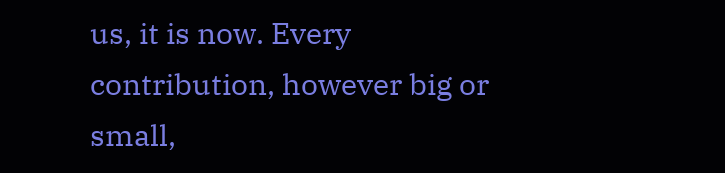us, it is now. Every contribution, however big or small,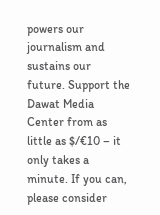powers our journalism and sustains our future. Support the Dawat Media Center from as little as $/€10 – it only takes a minute. If you can, please consider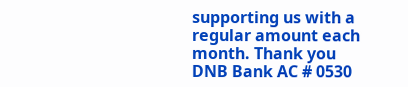supporting us with a regular amount each month. Thank you
DNB Bank AC # 0530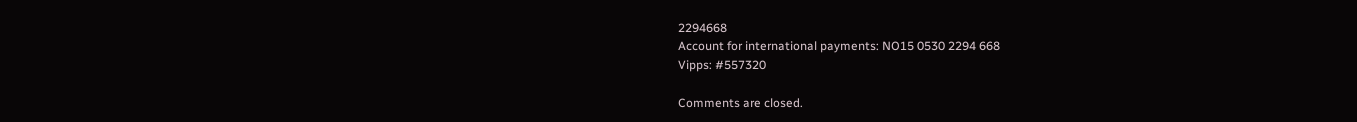2294668
Account for international payments: NO15 0530 2294 668
Vipps: #557320

Comments are closed.